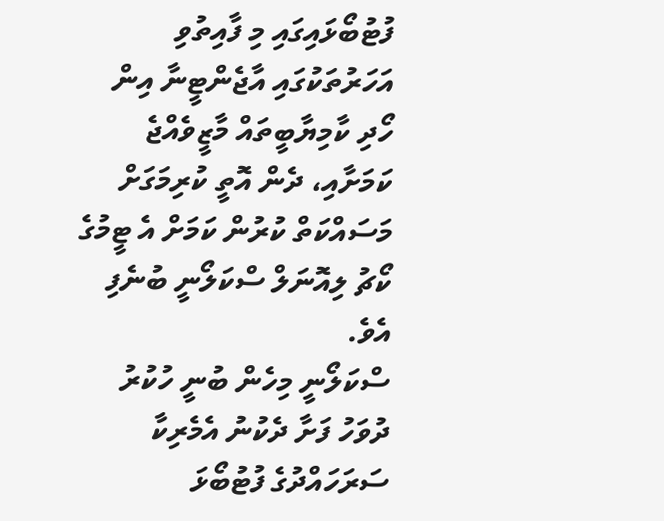ފުޓުބޯޅައިގައި މި ފާއިތުވި އަހަރުތަކުގައި އާޖެންޓީނާ އިން ހޯދި ކާމިޔާބީތައް މާޒީވެއްޖެ ކަމަށާއި، ދެން އޮތީ ކުރިމަގަށް މަސައްކަތް ކުރުން ކަމަށް އެ ޓީމުގެ ކޯޗު ލިއޮނަލް ސްކަލޯނީ ބުނެފި އެވެ.
ސްކަލޯނީ މިހެން ބުނީ ހުކުރު ދުވަހު ފަށާ ދެކުނު އެމެރިކާ ސަރަހައްދުގެ ފުޓުބޯޅަ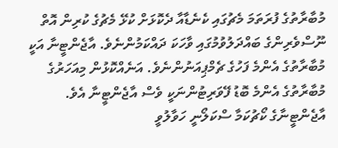މުބާރާތުގެ ފުރަތަމަ މެޗުގައި ކެނެޑާއާ ދެކޮޅަށް ކުޅޭ މެޗުގެ ކުރިން އޮތް ނޫސްވެރިންގެ ބައްދަލުވުމުގައި ވާހަކަ ދައްކަމުންނެވެ. އާޖެންޓީނާ އަކީ މުބާރާތުގެ އެންމެ ފަހުގެ ޗެމްޕިއަނުންނެވެ. އަނެއްކޮޅުން މިއަހަރުގެ މުބާރާތުގެ އެންމެ ބޮޑު ފޭވަރިޓުންނަކީ ވެސް އާޖެންޓީނާ އެވެ.
އާޖެންޓީނާގެ ކޯޗުކަމާ ސްކަލޯނީ ހަވާލުވީ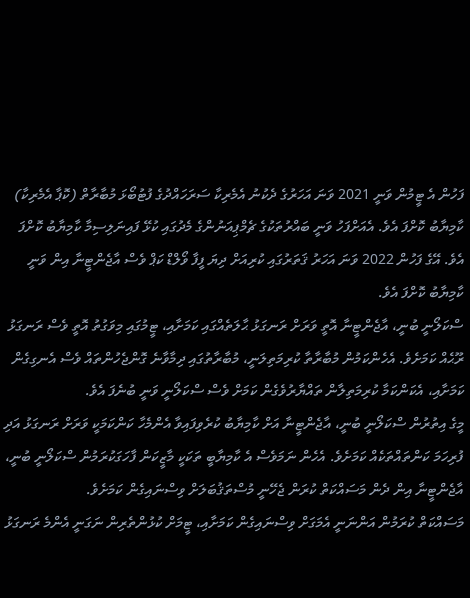ފަހުން އެ ޓީމުން ވަނީ 2021 ވަނަ އަހަރުގެ ދެކުނު އެމެރިކާ ސަރަހައްދުގެ ފުޓުބޯޅަ މުބާރާތް (ކޮޕާ އެމެރިކާ) ކާމިޔާބު ކޮށްފަ އެވެ. އެއަށްފަހު ވަނީ ބައްރުތަކުގެ ޗެމްޕިއަނުންގެ މެދުގައި ކުޅޭ ފައިނަލިސިމާ ކާމިޔާބު ކޮށްފަ އެވެ. އޭގެ ފަހުން 2022 ވަނަ އަހަރު ޤަތަރުގައި ކުރިއަށް ދިޔަ ފީފާ ވޯލްޑް ކަޕް ވެސް އާޖެންޓީނާ އިން ވަނީ ކާމިޔާބު ކޮށްފަ އެވެ.
ސްކަލޯނީ ބުނީ، އާޖެންޓީނާ އޮތީ ވަރަށް ރަނގަޅު ޙާލަތެއްގައި ކަމަށާއި، ޓީމުގައި މިވަގުތު އޮތީ ވެސް ރަނގަޅު ރޫޙެއް ކަމަށެވެ. އެހެންކަމުން މުބާރާތާ ކުރިމަތިލަނީ، މުބާރާތުގައި ދިމާވާނެ ގޮންޖެހުންތައް ވެސް އެނގިގެން ކަމަށާއި، އެކަންކަމާ ކުރިމަތިލާން ތައްޔާރުވެގެން ކަމަށް ވެސް ސްކަލޯނީ ވަނީ ބުނެފަ އެވެ.
މީގެ އިތުރުން ސްކަލޯނީ ބުނީ، އާޖެންޓީނާ އަށް ކާމިޔާބު ކުރެވިފައިވާ އެންމެހާ ކަންކަމަކީ ވަރަށް ރަނގަޅު އަދި ފުރިހަމަ ކަންތައްތަކެއް ކަމަށެވެ. އެހެން ނަމަވެސް އެ ކާމިޔާބީ ތަކަކީ މާޒީކަން ފާހަގަކުރަމުން ސްކަލޯނީ ބުނީ، އާޖެންޓީނާ އިން ދެން މަސައްކަތް ކުރަން ޖެހޭނީ މުސްތަޤުބަލަށް ވިސްނައިގެން ކަމަށެވެ.
މަސައްކަތް ކުރަމުން އަންނަނީ އެމަގަށް ވިސްނައިގެން ކަމަށާއި، ޓީމަށް ކުޅުންތެރިން ނަގަނީ އެންމެ ރަނގަޅު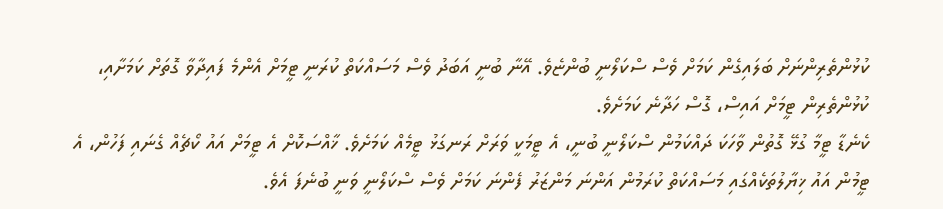ކުޅުންތެރިންނަށް ބަލައިގެން ކަމަށް ވެސް ސްކަލޯނީ ބުންޏެވެ. އޭނާ ބުނީ އަބަދު ވެސް މަސައްކަތް ކުރަނީ ޓީމަށް އެންމެ ފައިދާވާ ގޮތަށް ކަމަށާއި، ކުޅުންތެރިން ޓީމަށް އައިސް، ގޮސް ހަދާނެ ކަމަށެވެ.
ކެނެޑާ ޓީމާ ގުޅޭ ގޮތުން ވާހަކަ ދައްކަމުން ސްކަލޯނީ ބުނީ، އެ ޓީމަކީ ވަރަށް ރަނގަޅު ޓީމެއް ކަމަށެވެ. ޚާއްސަކޮށް އެ ޓީމަށް އައު ކޯޗެއް ގެނައި ފަހުން، އެ ޓީމުން އައު ޚިޔާލުތަކެއްގައި މަސައްކަތް ކުރަމުން އަންނަ މަންޒަރު ފެންނަ ކަމަށް ވެސް ސްކަލޯނީ ވަނީ ބުނެފަ އެވެ.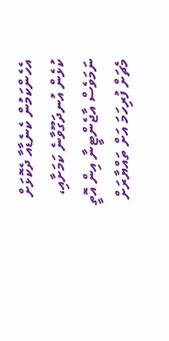އެހެންކަމުން ކެނެޑާއާ ދެކޮޅަށް ކުޅެން އުނދަގޫވާނެ ކަމަށާއި، ނަމަވެސް އާޖެންޓީނާ އިން އޮތީ މެޗަށް ފުރިހަމަ އަށް ތައްޔާރަށް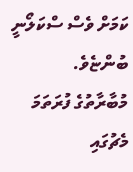ކަމަށް ވެސް ސްކަލޯނީ ބުންޏެވެ.
މުބާރާތުގެ ފުރަތަމަ މެޗުގައި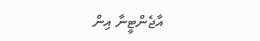އާޖެންޓީނާ އިން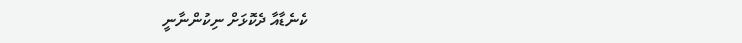ކެނެޑާއާ ދެކޮޅަށް ނިކުންނާނީ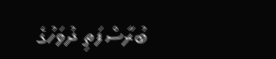ބުރާސްފަތި ދުވަހުގެ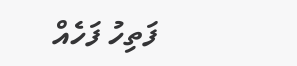ފަތިހު ފަހެއް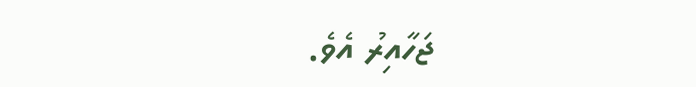ޖަހާއިރު އެވެ.